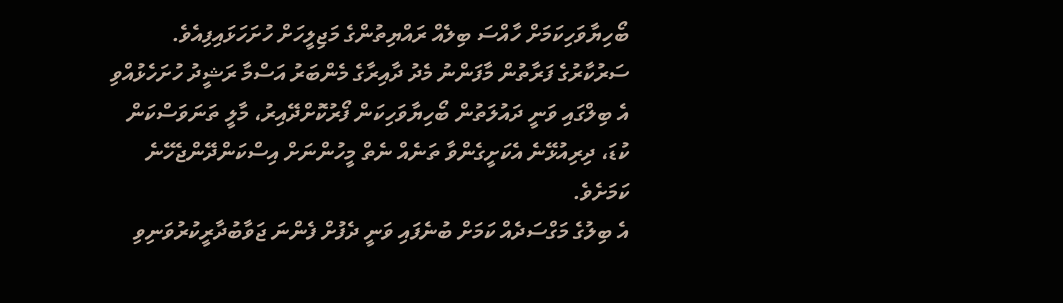ބޯހިޔާވަހިކަމަށް ހާއްސަ ބިލެއް ރައްޔިތުންގެ މަޖިލީހަށް ހުށަހަޅައިފިއެވެ.
ސަރުކާރުގެ ފަރާތުން މާފަންނު މެދު ދާއިރާގެ މެންބަރު އަސްމާ ރަޝީދު ހުށަހެޅުއްވި އެ ބިލްގައި ވަނީ ދައުލަތުން ބޯހިޔާވަހިކަން ފޯރުކޮށްދޭއިރު، މާލީ ތަނަވަސްކަން ކުޑަ، ދިރިއުޅޭނެ އެކަށީގެންވާ ތަނެއް ނެތް މީހުންނަށް އިސްކަންދޭންޖެހޭނެ ކަމަށެވެ.
އެ ބިލުގެ މަގްސަދެއް ކަމަށް ބުނެފައި ވަނީ ދެފުށް ފެންނަ ޖަވާބުދާރީކުރުވަނިވި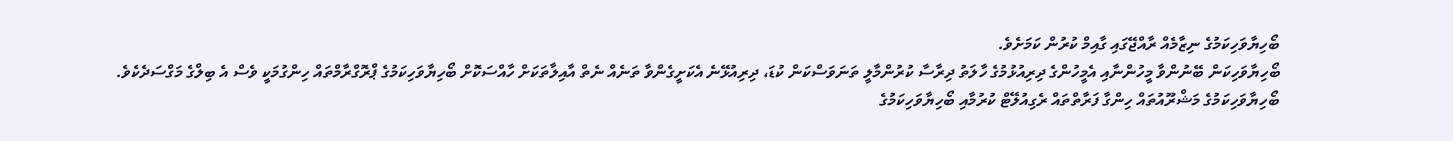ބޯހިޔާވަހިކަމުގެ ނިޒާމެއް ރާއްޖޭގައި ގާއިމް ކުރުން ކަމަށެވެ.
ބޯހިޔާވަހިކަން ބޭނުންވާ މީހުންނާއި އެމީހުންގެ ދިރިއުޅުމުގެ ހާލަތު ދިރާސާ ކުރުންމާލީ ތަނަވަސްކަން ކުޑަ، ދިރިއުޅޭނެ އެކަށީގެންވާ ތަނެއް ނެތް އާއިލާތަކަށް ހާއްސަކޮށް ބޯހިޔާވަހިކަމުގެ ޕްރޮގްރާމްތައް ހިންގުމަކީ ވެސް އެ ބިލްގެ މަގްސަދެކެވެ.
ބޯހިޔާވަހިކަމުގެ މަޝްރޫއުތައް ހިންގާ ފަރާތްތައް ރެގިއުލޭޓް ކުރުމާއި ބޯހިޔާވަހިކަމުގެ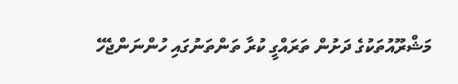މަޝްރޫއުތަކުގެ ދަށުން ތަރައްގީ ކުރާ ތަންތަނުގައި ހުންނަންޖެހޭ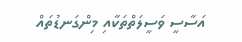އަސާސީ ވަސީލަތްތަކާއި މިންގަނޑުތައް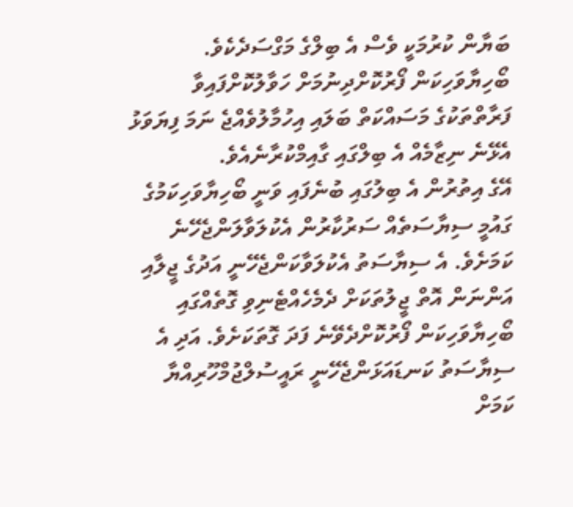ބަޔާން ކުރުމަކީ ވެސް އެ ބިލްގެ މަގްސަދެކެވެ.
ބޯހިޔާވަހިކަން ފޯރުކޮށްދިނުމަށް ހަވާލުކޮށްފައިވާ ފަރާތްތަކުގެ މަސައްކަތް ބަލައި އިހުމާލުވެއްޖެ ނަމަ ފިޔަވަޅު އެޅޭނެ ނިޒާމެއް އެ ބިލްގައި ގާއިމްކުރާނެއެވެ.
އޭގެ އިތުރުން އެ ބިލުގައި ބުނެފައި ވަނީ ބޯހިޔާވަހިކަމުގެ ގައުމީ ސިޔާސަތެއް ސަރުކާރުން އެކުލަވާލަންޖެހޭނެ ކަމަށެވެ. އެ ސިޔާސަތު އެކުލަވާކަންޖެހޭނީ އަދުގެ ޖީލާއި އަންނަން އޮތް ޖީލުތަކަށް ދެމެހެއްޓެނިވި ގޮތެއްގައި ބޯހިޔާވަހިކަން ފޯރުކޮށްދެވޭނެ ފަދަ ގޮތަކަށެވެ. އަދި އެ ސިޔާސަތު ކަނޑައަޅަންޖެހޭނީ ރައީސުލްޖުމްހޫރިއްޔާ ކަމަށް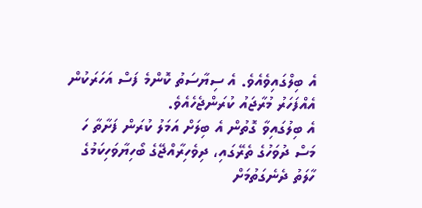އެ ބިލްގައިވެއެވެ. އެ ސިޔާސަތު ކޮންމެ ފަސް އަހަރަކުން އެއްފަހަރު މުރާޖައު ކުރަންޖެހެއެވެ.
އެ ބިލުގައިވާ ގޮތުން އެ ބިލަށް އަމަލު ކުރަން ފަށާތާ ހަ މަސް ދުވަހުގެ ތެރޭގައި، ދިވެހިރާއްޖޭގެ ބޯހިޔާވަހިކަމުގެ ހާލަތު ދެނެގަތުމަށް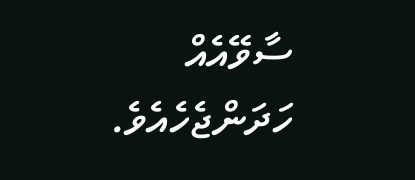ސާވޭއެއް ހަދަންޖެހެއެވެ.